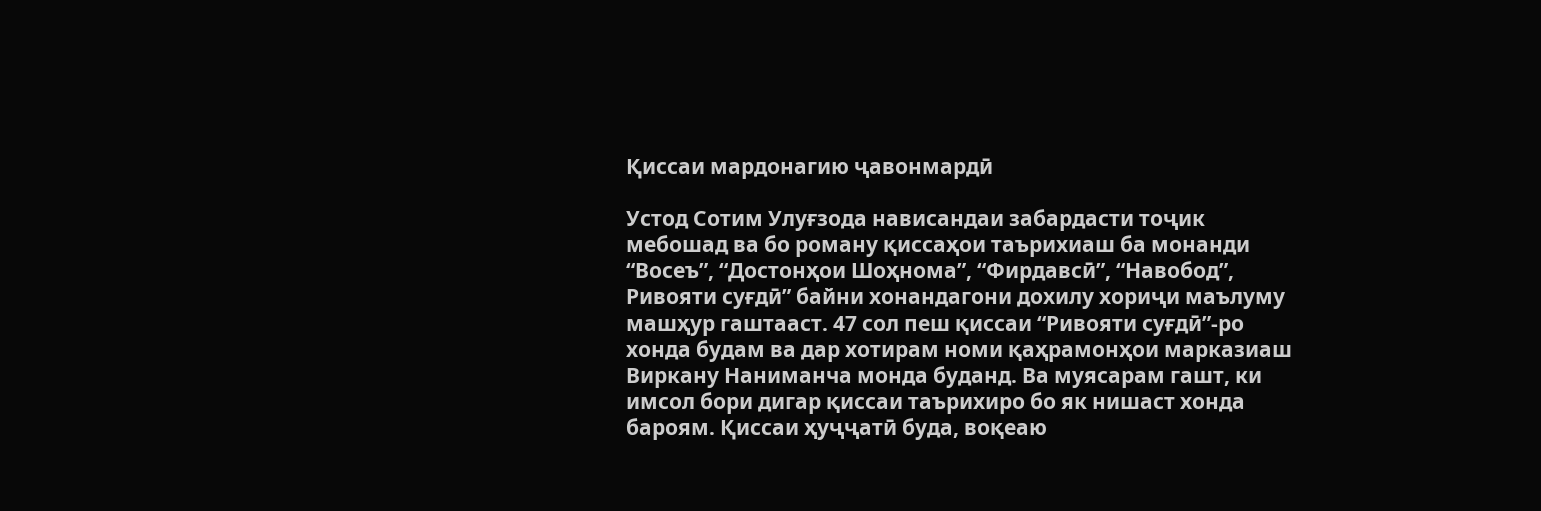Қиссаи мардонагию ҷавонмардӣ

Устод Сотим Улуғзода нависандаи забардасти тоҷик мебошад ва бо роману қиссаҳои таърихиаш ба монанди “Восеъ”, “Достонҳои Шоҳнома”, “Фирдавсӣ”, “Навобод”, Ривояти суғдӣ” байни хонандагони дохилу хориҷи маълуму машҳур гаштааст. 47 сол пеш қиссаи “Ривояти суғдӣ”-ро хонда будам ва дар хотирам номи қаҳрамонҳои марказиаш Виркану Наниманча монда буданд. Ва муясарам гашт, ки имсол бори дигар қиссаи таърихиро бо як нишаст хонда бароям. Қиссаи ҳуҷҷатӣ буда, воқеаю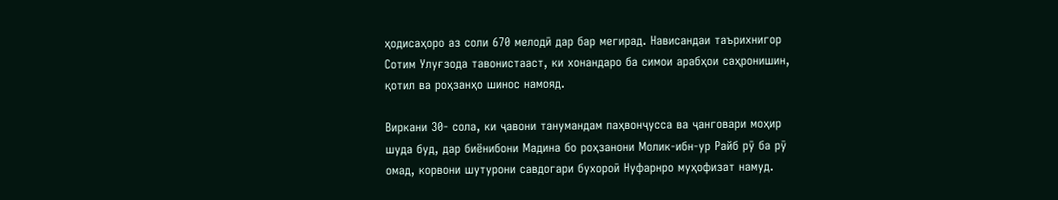ҳодисаҳоро аз соли 670 мелодӣ дар бар мегирад. Нависандаи таърихнигор Сотим Улуғзода тавонистааст, ки хонандаро ба симои арабҳои саҳронишин, қотил ва роҳзанҳо шинос намояд.

Виркани 30- сола, ки ҷавони танумандам паҳвонҷусса ва ҷанговари моҳир шуда буд, дар биёнибони Мадина бо роҳзанони Молик-ибн-ур Райб рӯ ба рӯ омад, корвони шутурони савдогари бухороӣ Нуфарнро муҳофизат намуд.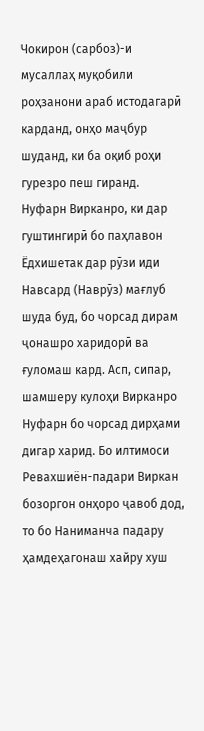Чокирон (сарбоз)-и мусаллаҳ муқобили роҳзанони араб истодагарӣ карданд, онҳо маҷбур шуданд, ки ба оқиб роҳи гурезро пеш гиранд. Нуфарн Вирканро, ки дар гуштингирӣ бо паҳлавон Ёдхишетак дар рӯзи иди Навсард (Наврӯз) мағлуб шуда буд, бо чорсад дирам ҷонашро харидорӣ ва ғуломаш кард. Асп, сипар, шамшеру кулоҳи Вирканро Нуфарн бо чорсад дирҳами дигар харид. Бо илтимоси Ревахшиён-падари Виркан бозоргон онҳоро ҷавоб дод, то бо Наниманча падару ҳамдеҳагонаш хайру хуш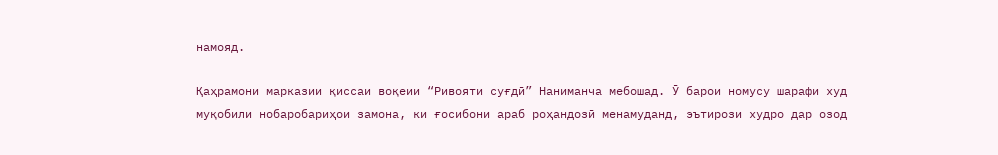намояд.

Қаҳрамони марказии қиссаи воқеии “Ривояти суғдӣ” Наниманча мебошад. Ӯ барои номусу шарафи худ муқобили нобаробариҳои замона, ки ғосибони араб роҳандозӣ менамуданд, эътирози худро дар озод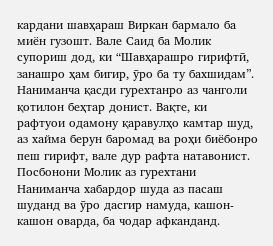кардани шавҳараш Виркан бармало ба миён гузошт. Вале Саид ба Молик супориш дод, ки “Шавҳарашро гирифтӣ, занашро ҳам бигир, ӯро ба ту бахшидам”. Наниманча қасди гурехтанро аз чанголи қотилон беҳтар донист. Вақте, ки рафтуои одамону қаравулҳо камтар шуд, аз хайма берун баромад ва роҳи биёбонро пеш гирифт, вале дур рафта натавонист. Посбонони Молик аз гурехтани Наниманча хабардор шуда аз пасаш шуданд ва ӯро дасгир намуда, кашон-кашон оварда, ба чодар афканданд.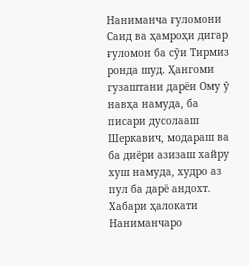Наниманча ғуломони Саид ва ҳамроҳи дигар ғуломон ба сӯи Тирмиз ронда шуд. Ҳангоми гузаштани дарёи Ому ӯ навҳа намуда, ба писари дусолааш Шеркавич, модараш ва ба диёри азизаш хайру хуш намуда, худро аз пул ба дарё андохт. Хабари ҳалокати Наниманчаро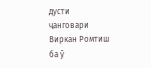дусти ҷанговари Виркан Ромтиш ба ӯ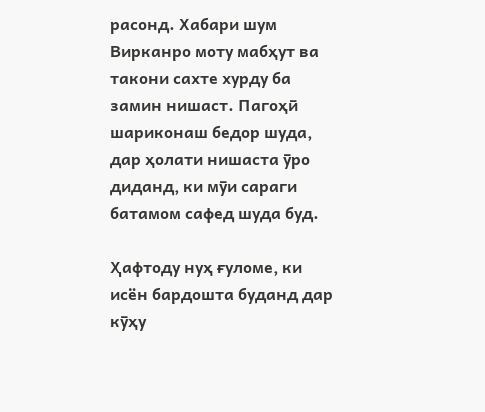расонд. Хабари шум Вирканро моту мабҳут ва такони сахте хурду ба замин нишаст. Пагоҳӣ шариконаш бедор шуда, дар ҳолати нишаста ӯро диданд, ки мӯи сараги батамом сафед шуда буд.

Ҳафтоду нуҳ ғуломе, ки исён бардошта буданд дар кӯҳу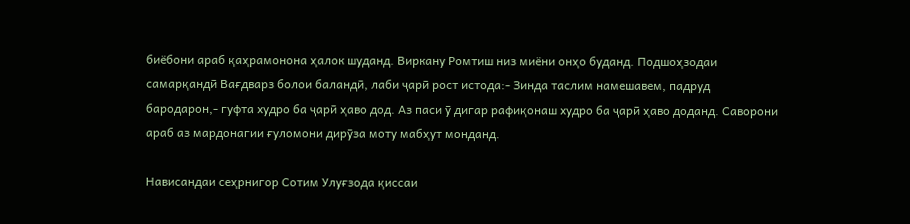биёбони араб қаҳрамонона ҳалок шуданд. Виркану Ромтиш низ миёни онҳо буданд. Подшоҳзодаи самарқандӣ Вағдварз болои баландӣ, лаби ҷарӣ рост истода:- Зинда таслим намешавем, падруд бародарон,- гуфта худро ба ҷарӣ ҳаво дод. Аз паси ӯ дигар рафиқонаш худро ба ҷарӣ ҳаво доданд. Саворони араб аз мардонагии ғуломони дирӯза моту мабҳут монданд.

Нависандаи сеҳрнигор Сотим Улуғзода қиссаи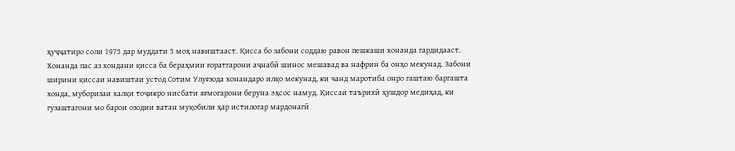ҳуҷҷатиро соли 1975 дар муддати 5 моҳ навиштааст. Қисса бо забони соддаю равон пешкаши хонанда гардидааст. Хонанда пас аз хондани қисса ба бераҳмии ғоратгарони аҷнабӣ шинос мешавад ва нафрин ба онҳо мекунад. Забони ширини қиссаи навиштаи устод Сотим Улуғзода хонандаро илқо мекунад, ки чанд маротиба онро гаштаю баргашта хонда, муборизаи халқи тоҷикро нисбати яғмогарони беруна эҳсос намуд. Қиссаи таърихӣ ҳушдор медиҳад, ки гузаштагони мо барои озодии ватан муқобили ҳар истилогар мардонагӣ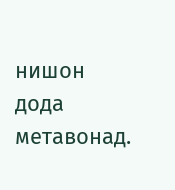нишон дода метавонад.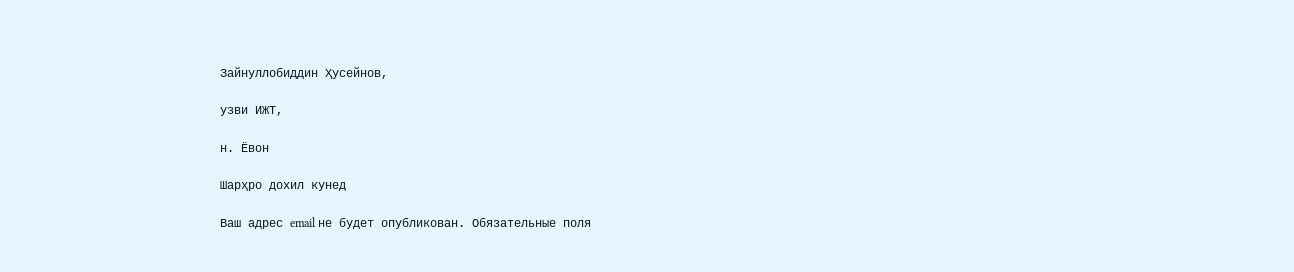Зайнуллобиддин Ҳусейнов,

узви ИЖТ,

н. Ёвон

Шарҳро дохил кунед

Ваш адрес email не будет опубликован. Обязательные поля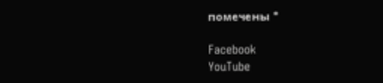помечены *

Facebook
YouTube